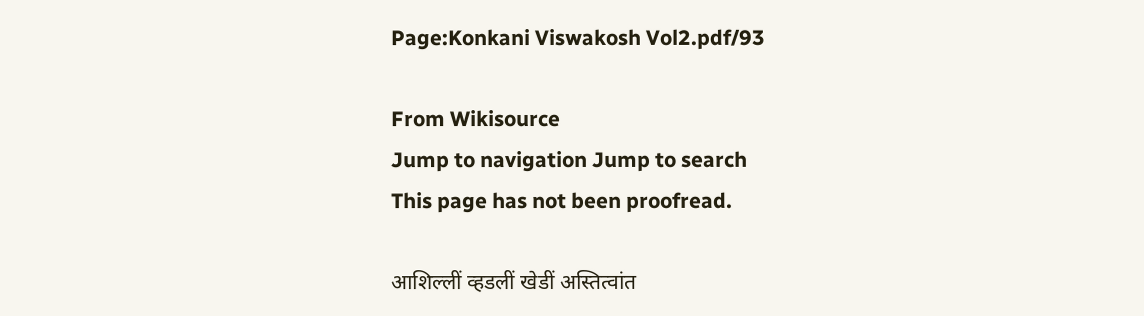Page:Konkani Viswakosh Vol2.pdf/93

From Wikisource
Jump to navigation Jump to search
This page has not been proofread.

आशिल्लीं व्हडलीं खेडीं अस्तित्वांत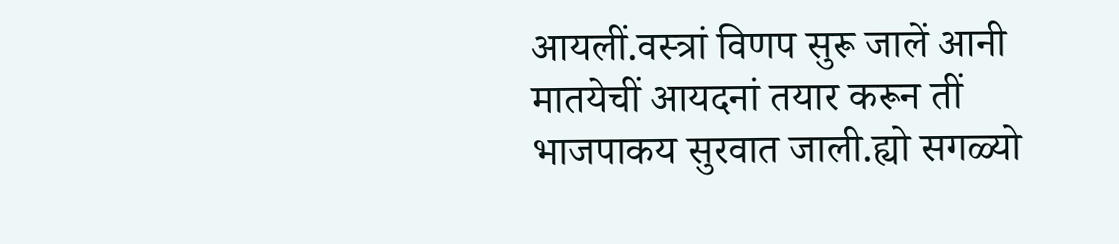आयलीं.वस्त्रां विणप सुरू जालें आनी मातयेचीं आयदनां तयार करून तीं भाजपाकय सुरवात जाली.ह्यो सगळ्यो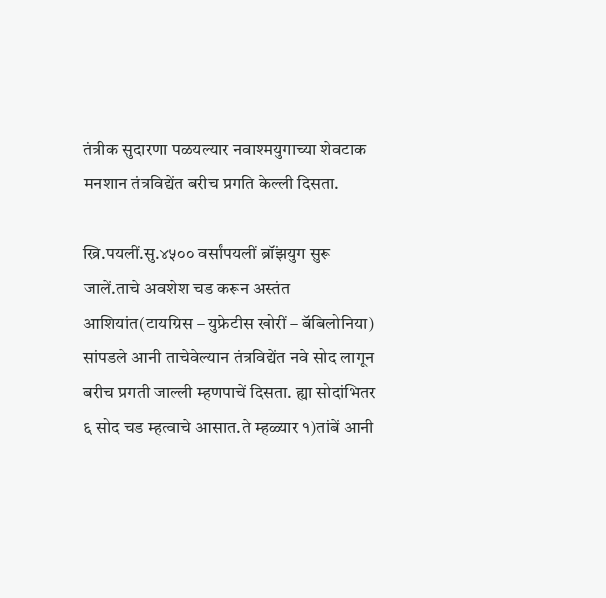तंत्रीक सुदारणा पळयल्यार नवाश्मयुगाच्या शेवटाक मनशान तंत्रविद्येंत बरीच प्रगति केल्ली दिसता.

ख्रि.पयलीं.सु.४५०० वर्सांपयलीं ब्रॉंझयुग सुरू जालें.ताचे अवशेश चड करून अस्तंत आशियांत(टायग्रिस – युफ्रेटीस खोरीं – बॅबिलोनिया) सांपडले आनी ताचेवेल्यान तंत्रविद्येंत नवे सोद लागून बरीच प्रगती जाल्ली म्हणपाचें दिसता. ह्या सोदांभितर ६ सोद चड म्हत्वाचे आसात.ते म्हळ्यार १)तांबें आनी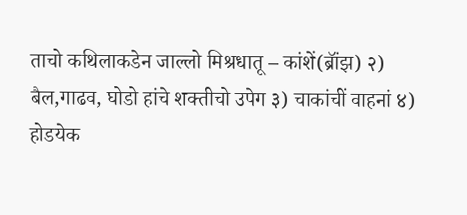ताचो कथिलाकडेन जाल्लो मिश्रधातू – कांशें(ब्रॉंझ) २) बैल,गाढव, घोडो हांचे शक्तीचो उपेग ३) चाकांचीं वाहनां ४) होडयेक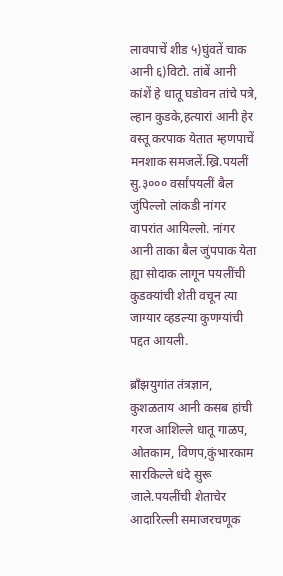लावपाचें शीड ५)घुंवतें चाक आनी ६)विटो. तांबें आनी कांशें हे धातू घडोवन तांचे पत्रे, ल्हान कुडके,हत्यारां आनी हेर वस्तू करपाक येतात म्हणपाचें मनशाक समजलें.ख्रि.पयलीं सु.३००० वर्सांपयलीं बैल जुंपिल्लो लांकडी नांगर वापरांत आयिल्लो. नांगर आनी ताका बैल जुंपपाक येता ह्या सोदाक लागून पयलींची कुडक्यांची शेती वचून त्या जाग्यार व्हडल्या कुणग्यांची पद्दत आयली.

ब्रॉंझयुगांत तंत्रज्ञान, कुशळताय आनी कसब हांची गरज आशिल्ले धातू गाळप, ओतकाम, विणप,कुंभारकाम सारकिल्ले धंदे सुरू जाले.पयलींची शेताचेर आदारिल्ली समाजरचणूक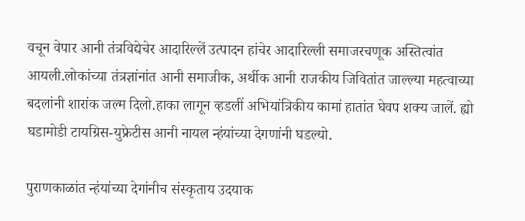वचून वेपार आनी तंत्रविद्येचेर आदारिल्लें उत्पादन हांचेर आदारिल्ली समाजरचणूक अस्तित्वांत आयली.लोकांच्या तंत्रज्ञांनांत आनी समाजीक, अर्थीक आनी राजकीय जिवितांत जाल्ल्या महत्वाच्या बदलांनी शारांक जल्म दिलो.हाका लागून व्हडलीं अभियांत्रिकीय कामां हातांत घेवप शक्य जालें. ह्यो घडामोडी टायग्रिस-युफ्रेटीस आनी नायल न्हंयांच्या देगणांनी घडल्यो.

पुराणकाळांत न्हंयांच्या देगांनीच संस्कृताय उदयाक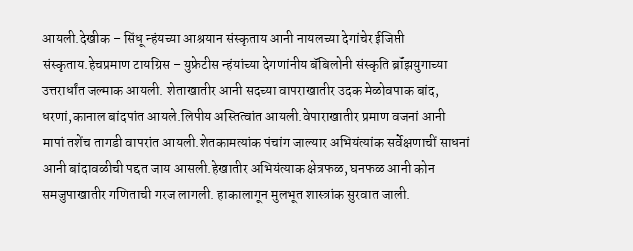आयली.देखीक – सिंधू न्हंयच्या आश्रयान संस्कृताय आनी नायलच्या देगांचेर ईजिप्ती संस्कृताय.हेचप्रमाण टायग्रिस – युफ्रेटीस न्हंयांच्या देगणांनीय बॅबिलोनी संस्कृति ब्रॉंझयुगाच्या उत्तरार्धांत जल्माक आयली. शेताखातीर आनी सदच्या वापराखातीर उदक मेळोवपाक बांद, धरणां,कानाल बांदपांत आयले.लिपीय अस्तित्वांत आयली.वेपाराखातीर प्रमाण वजनां आनी मापां तशेंच तागडी वापरांत आयली.शेतकामत्यांक पंचांग जाल्यार अभियंत्यांक सर्वेक्षणाचीं साधनां आनी बांदावळीची पद्दत जाय आसली.हेखातीर अभियंत्याक क्षेत्रफळ, घनफळ आनी कोन समजुपाखातीर गणिताची गरज लागली. हाकालागून मुलभूत शास्त्रांक सुरवात जाली.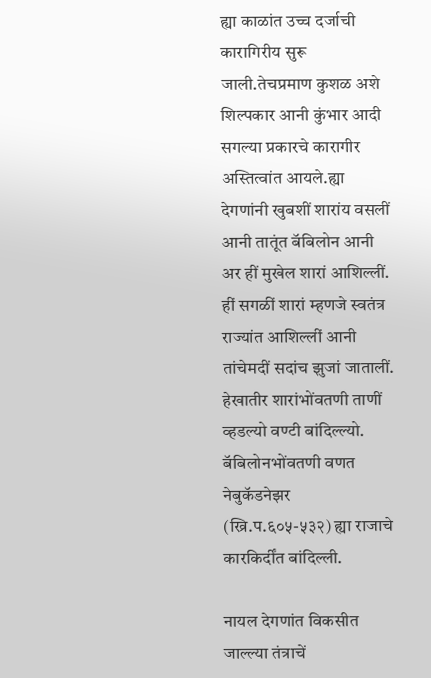ह्या काळांत उच्च दर्जाची कारागिरीय सुरू जाली.तेचप्रमाण कुशळ अशे शिल्पकार आनी कुंभार आदी सगल्या प्रकारचे कारागीर अस्तित्वांत आयले.ह्या देगणांनी खुबशीं शारांय वसलीं आनी तातूंत बॅबिलोन आनी अर हीं मुखेल शारां आशिल्लीं. हीं सगळीं शारां म्हणजे स्वतंत्र राज्यांत आशिल्लीं आनी तांचेमदीं सदांच झुजां जातालीं. हेखातीर शारांभोंवतणी ताणीं व्हडल्यो वण्टी बांदिल्ल्यो. बॅबिलोनभोंवतणी वणत नेबुकॅडनेझर (ख्रि.प.६०५-५३२) ह्या राजाचे कारकिर्दींत बांदिल्ली.

नायल देगणांत विकसीत जाल्ल्या तंत्राचें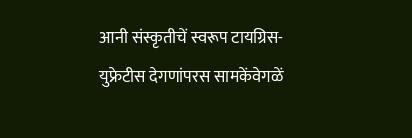आनी संस्कृतीचें स्वरूप टायग्रिस-युफ्रेटीस देगणांपरस सामकेंवेगळें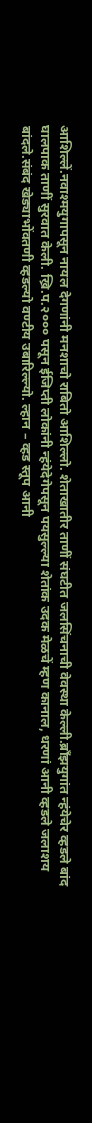आशिल्लें.नवाश्मयुगापसून नायल देगणांनी मनशाचो राबितो आशिल्लो. शेताखातीर ताणीं संघटीत जलसिंचनाची वेवस्था केल्ली.ब्रॉंझयुगांत न्हंयेचेर व्हडले बांद घालपाक ताणीं सुरवात केली. ख्रि.प.२००० पसून ईजिप्ती लोकांनी न्हंयेदेगेपसून पयसुल्ल्या शेतांक उदक मेळचें म्हण कानाल, धरणां आनी व्हडले जलाशय बांदले.संबंद खेड्याभोंवतणी व्हडल्यो वण्टीय उबारिल्ल्यो. ल्हान – व्हड स्तूप आनी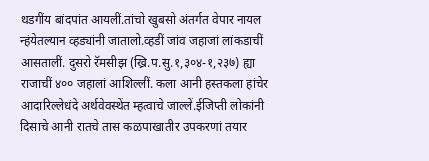थडगींय बांदपांत आयलीं.तांचो खुबसो अंतर्गत वेपार नायल न्हंयेतल्यान व्हड्यांनी जातालो.व्हडीं जांव जहाजां लांकडाचीं आसतालीं. दुसरो रॅमसीझ (ख्रि.प.सु.१,३०४-१,२३७) ह्या राजाचीं ४०० जहालां आशिल्लीं. कला आनी हस्तकला हांचेर आदारिल्लेधंदे अर्थवेवस्थेंत म्हत्वाचे जाल्लें.ईजिप्ती लोकांनी दिसाचे आनी रातचे तास कळपाखातीर उपकरणां तयार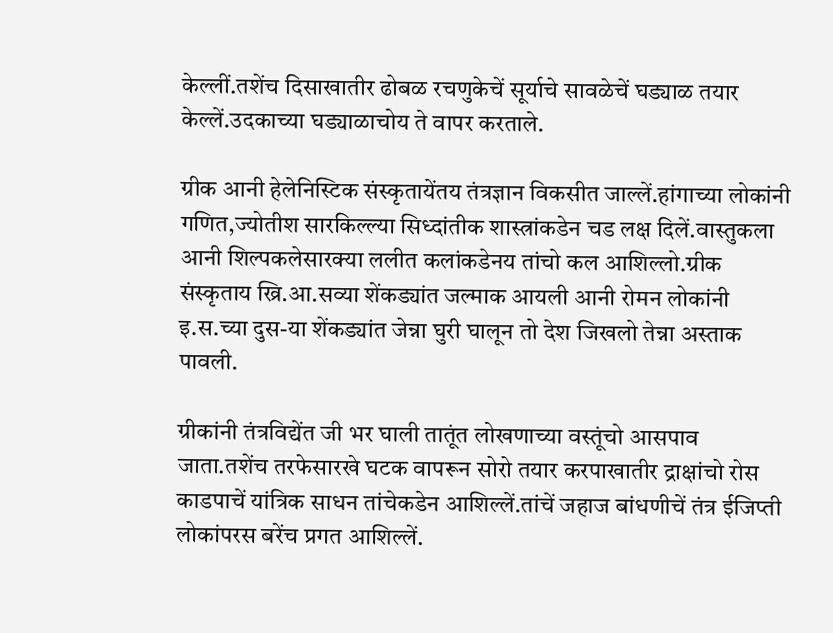केल्लीं.तशेंच दिसाखातीर ढोबळ रचणुकेचें सूर्याचे सावळेचें घड्याळ तयार केल्लें.उदकाच्या घड्याळाचोय ते वापर करताले.

ग्रीक आनी हेलेनिस्टिक संस्कृतायेंतय तंत्रज्ञान विकसीत जाल्लें.हांगाच्या लोकांनी गणित,ज्योतीश सारकिल्ल्या सिध्दांतीक शास्त्रांकडेन चड लक्ष दिलें.वास्तुकला आनी शिल्पकलेसारक्या ललीत कलांकडेनय तांचो कल आशिल्लो.ग्रीक संस्कृताय ख्रि.आ.सव्या शेंकड्यांत जल्माक आयली आनी रोमन लोकांनी इ.स.च्या दुस-या शेंकड्यांत जेन्ना घुरी घालून तो देश जिखलो तेन्ना अस्ताक पावली.

ग्रीकांनी तंत्रविद्येंत जी भर घाली तातूंत लोखणाच्या वस्तूंचो आसपाव जाता.तशेंच तरफेसारखे घटक वापरून सोरो तयार करपाखातीर द्राक्षांचो रोस काडपाचें यांत्रिक साधन तांचेकडेन आशिल्लें.तांचें जहाज बांधणीचें तंत्र ईजिप्ती लोकांपरस बरेंच प्रगत आशिल्लें.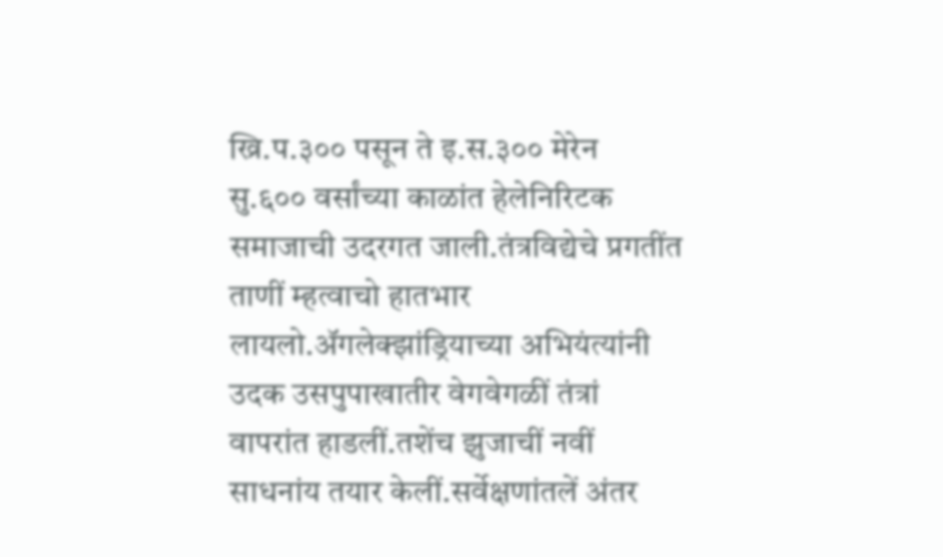ख्रि.प.३०० पसून ते इ.स.३०० मेरेन सु.६०० वर्सांच्या काळांत हेलेनिरिटक समाजाची उदरगत जाली.तंत्रविद्येचे प्रगतींत ताणीं म्हत्वाचो हातभार लायलो.ॲगलेक्झांड्रियाच्या अभियंत्यांनी उदक उसपुपाखातीर वेगवेगळीं तंत्रां वापरांत हाडलीं.तशेंच झुजाचीं नवीं साधनांय तयार केलीं.सर्वेक्षणांतलें अंतर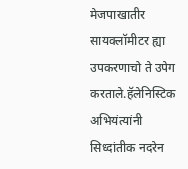मेजपाखातीर सायक्लॉमीटर ह्या उपकरणाचो ते उपेग करताले.हॅलेनिस्टिक अभियंत्यांनी सिध्दांतीक नदरेन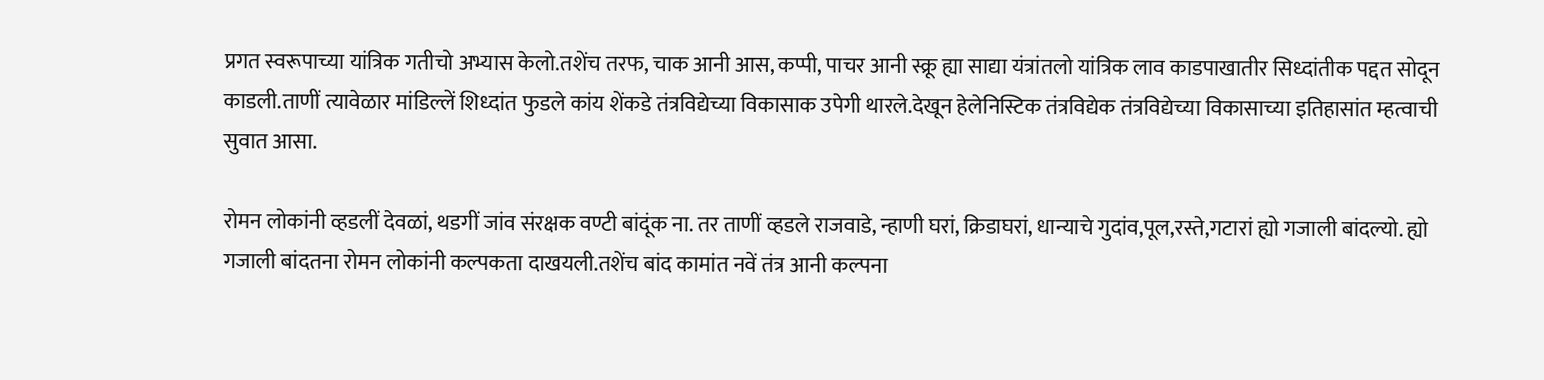प्रगत स्वरूपाच्या यांत्रिक गतीचो अभ्यास केलो.तशेंच तरफ, चाक आनी आस, कप्पी, पाचर आनी स्क्रू ह्या साद्या यंत्रांतलो यांत्रिक लाव काडपाखातीर सिध्दांतीक पद्दत सोदून काडली.ताणीं त्यावेळार मांडिल्लें शिध्दांत फुडले कांय शेंकडे तंत्रविद्येच्या विकासाक उपेगी थारले.देखून हेलेनिस्टिक तंत्रविद्येक तंत्रविद्येच्या विकासाच्या इतिहासांत म्हत्वाची सुवात आसा.

रोमन लोकांनी व्हडलीं देवळां, थडगीं जांव संरक्षक वण्टी बांदूंक ना. तर ताणीं व्हडले राजवाडे, न्हाणी घरां, क्रिडाघरां, धान्याचे गुदांव,पूल,रस्ते,गटारां ह्यो गजाली बांदल्यो. ह्यो गजाली बांदतना रोमन लोकांनी कल्पकता दाखयली.तशेंच बांद कामांत नवें तंत्र आनी कल्पना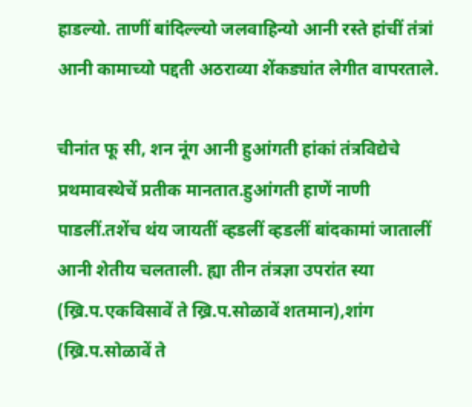हाडल्यो. ताणीं बांदिल्ल्यो जलवाहिन्यो आनी रस्ते हांचीं तंत्रां आनी कामाच्यो पद्दती अठराव्या शेंकड्यांत लेगीत वापरताले.

चीनांत फू सी, शन नूंग आनी हुआंगती हांकां तंत्रविद्येचे प्रथमावस्थेचें प्रतीक मानतात.हुआंगती हाणें नाणी पाडलीं.तशेंच थंय जायतीं व्हडलीं व्हडलीं बांदकामां जातालीं आनी शेतीय चलताली. ह्या तीन तंत्रज्ञा उपरांत स्या (ख्रि.प.एकविसावें ते ख्रि.प.सोळावें शतमान),शांग (ख्रि.प.सोळावें ते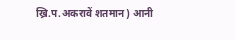ख्रि.प.अकरावें शतमान) आनी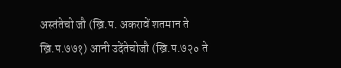अस्तंतेचो जौ (ख्रि.प. अकरावें शतमान ते ख्रि.प.७७१) आनी उदेंतेचोजौ (ख्रि.प.७२० ते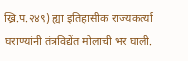ख्रि.प.२४९) ह्या इतिहासीक राज्यकर्त्या घराण्यांनी तंत्रविद्येंत मोलाची भर घाली.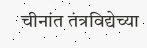चीनांत तंत्रविद्येच्या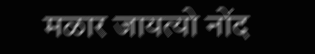मळार जायत्यो नोंद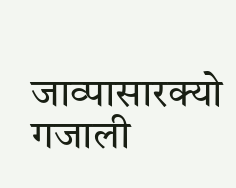जाव्पासारक्यो गजाली